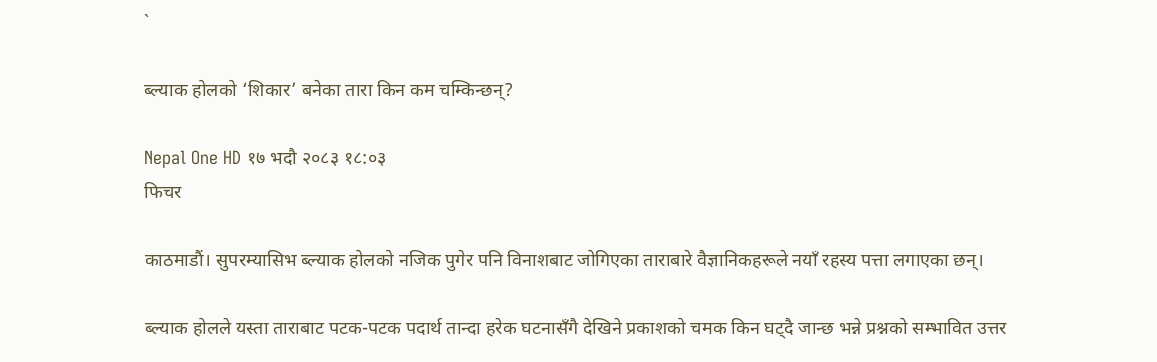`

ब्ल्याक होलको ‘शिकार’ बनेका तारा किन कम चम्किन्छन्?

Nepal One HD १७ भदौ २०८३ १८:०३
फिचर

काठमाडौं। सुपरम्यासिभ ब्ल्याक होलको नजिक पुगेर पनि विनाशबाट जोगिएका ताराबारे वैज्ञानिकहरूले नयाँ रहस्य पत्ता लगाएका छन्।

ब्ल्याक होलले यस्ता ताराबाट पटक-पटक पदार्थ तान्दा हरेक घटनासँगै देखिने प्रकाशको चमक किन घट्दै जान्छ भन्ने प्रश्नको सम्भावित उत्तर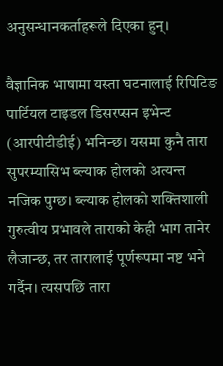अनुसन्धानकर्ताहरूले दिएका हुन्।

वैज्ञानिक भाषामा यस्ता घटनालाई रिपिटिङ पार्टियल टाइडल डिसरप्सन इभेन्ट (आरपीटीडीई) भनिन्छ। यसमा कुनै तारा सुपरम्यासिभ ब्ल्याक होलको अत्यन्त नजिक पुग्छ। ब्ल्याक होलको शक्तिशाली गुरुत्वीय प्रभावले ताराको केही भाग तानेर लैजान्छ, तर तारालाई पूर्णरूपमा नष्ट भने गर्दैन। त्यसपछि तारा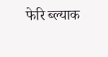फेरि ब्ल्याक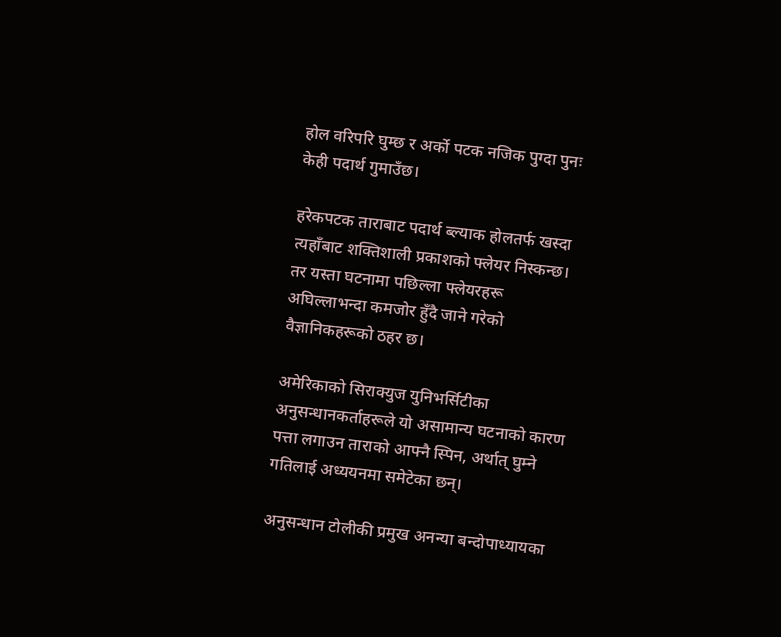होल वरिपरि घुम्छ र अर्को पटक नजिक पुग्दा पुनः केही पदार्थ गुमाउँछ।

हरेकपटक ताराबाट पदार्थ ब्ल्याक होलतर्फ खस्दा त्यहाँबाट शक्तिशाली प्रकाशको फ्लेयर निस्कन्छ। तर यस्ता घटनामा पछिल्ला फ्लेयरहरू अघिल्लाभन्दा कमजोर हुँदै जाने गरेको वैज्ञानिकहरूको ठहर छ।

अमेरिकाको सिराक्युज युनिभर्सिटीका अनुसन्धानकर्ताहरूले यो असामान्य घटनाको कारण पत्ता लगाउन ताराको आफ्नै स्पिन, अर्थात् घुम्ने गतिलाई अध्ययनमा समेटेका छन्।

अनुसन्धान टोलीकी प्रमुख अनन्या बन्दोपाध्यायका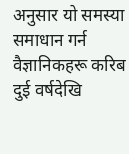अनुसार यो समस्या समाधान गर्न वैज्ञानिकहरू करिब दुई वर्षदेखि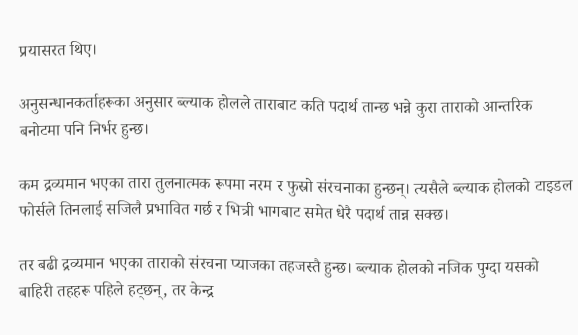प्रयासरत थिए।

अनुसन्धानकर्ताहरूका अनुसार ब्ल्याक होलले ताराबाट कति पदार्थ तान्छ भन्ने कुरा ताराको आन्तरिक बनोटमा पनि निर्भर हुन्छ।

कम द्रव्यमान भएका तारा तुलनात्मक रूपमा नरम र फुस्रो संरचनाका हुन्छन्। त्यसैले ब्ल्याक होलको टाइडल फोर्सले तिनलाई सजिलै प्रभावित गर्छ र भित्री भागबाट समेत धेरै पदार्थ तान्न सक्छ।

तर बढी द्रव्यमान भएका ताराको संरचना प्याजका तहजस्तै हुन्छ। ब्ल्याक होलको नजिक पुग्दा यसको बाहिरी तहहरू पहिले हट्छन्, तर केन्द्र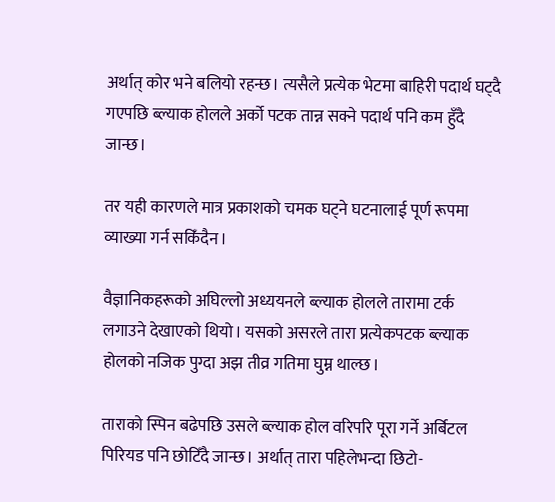अर्थात् कोर भने बलियो रहन्छ। त्यसैले प्रत्येक भेटमा बाहिरी पदार्थ घट्दै गएपछि ब्ल्याक होलले अर्को पटक तान्न सक्ने पदार्थ पनि कम हुँदै जान्छ।

तर यही कारणले मात्र प्रकाशको चमक घट्ने घटनालाई पूर्ण रूपमा व्याख्या गर्न सकिँदैन।

वैज्ञानिकहरूको अघिल्लो अध्ययनले ब्ल्याक होलले तारामा टर्क लगाउने देखाएको थियो। यसको असरले तारा प्रत्येकपटक ब्ल्याक होलको नजिक पुग्दा अझ तीव्र गतिमा घुम्न थाल्छ।

ताराको स्पिन बढेपछि उसले ब्ल्याक होल वरिपरि पूरा गर्ने अर्बिटल पिरियड पनि छोटिँदै जान्छ। अर्थात् तारा पहिलेभन्दा छिटो-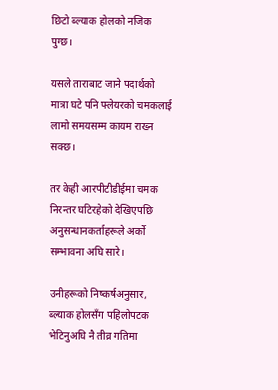छिटो ब्ल्याक होलको नजिक पुग्छ।

यसले ताराबाट जाने पदार्थको मात्रा घटे पनि फ्लेयरको चमकलाई लामो समयसम्म कायम राख्न सक्छ।

तर केही आरपीटीडीईमा चमक निरन्तर घटिरहेको देखिएपछि अनुसन्धानकर्ताहरूले अर्को सम्भावना अघि सारे।

उनीहरूको निष्कर्षअनुसार, ब्ल्याक होलसँग पहिलोपटक भेटिनुअघि नै तीव्र गतिमा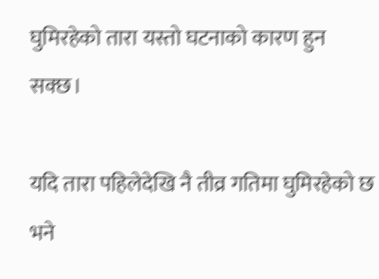घुमिरहेको तारा यस्तो घटनाको कारण हुन सक्छ।

यदि तारा पहिलेदेखि नै तीव्र गतिमा घुमिरहेको छ भने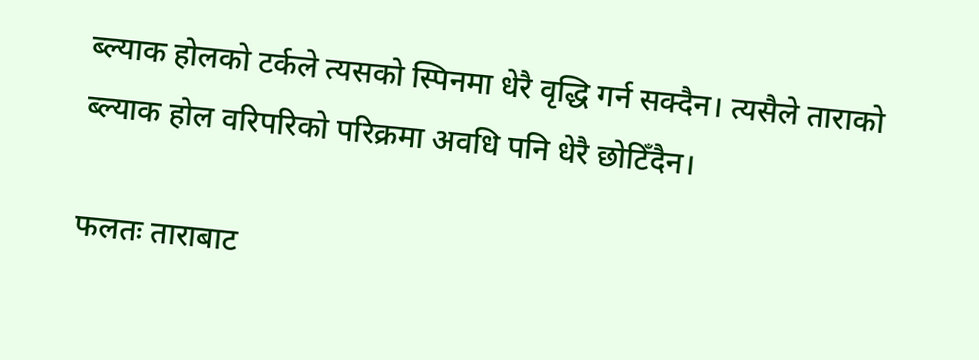ब्ल्याक होलको टर्कले त्यसको स्पिनमा धेरै वृद्धि गर्न सक्दैन। त्यसैले ताराको ब्ल्याक होल वरिपरिको परिक्रमा अवधि पनि धेरै छोटिँदैन।

फलतः ताराबाट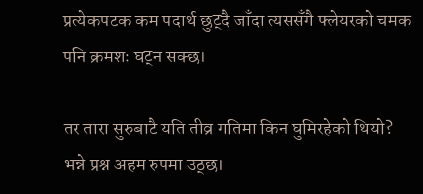प्रत्येकपटक कम पदार्थ छुट्दै जाँदा त्यससँगै फ्लेयरको चमक पनि क्रमशः घट्न सक्छ।

तर तारा सुरुबाटै यति तीव्र गतिमा किन घुमिरहेको थियो? भन्ने प्रश्न अहम रुपमा उठ्छ।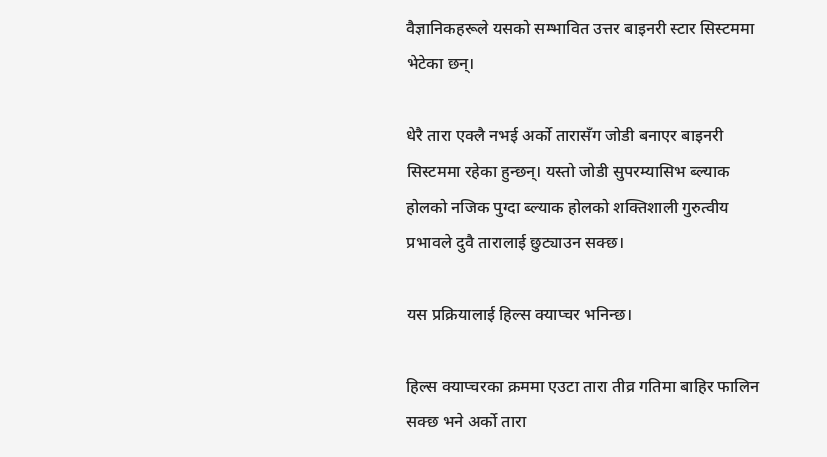वैज्ञानिकहरूले यसको सम्भावित उत्तर बाइनरी स्टार सिस्टममा भेटेका छन्।

धेरै तारा एक्लै नभई अर्को तारासँग जोडी बनाएर बाइनरी सिस्टममा रहेका हुन्छन्। यस्तो जोडी सुपरम्यासिभ ब्ल्याक होलको नजिक पुग्दा ब्ल्याक होलको शक्तिशाली गुरुत्वीय प्रभावले दुवै तारालाई छुट्याउन सक्छ।

यस प्रक्रियालाई हिल्स क्याप्चर भनिन्छ।

हिल्स क्याप्चरका क्रममा एउटा तारा तीव्र गतिमा बाहिर फालिन सक्छ भने अर्को तारा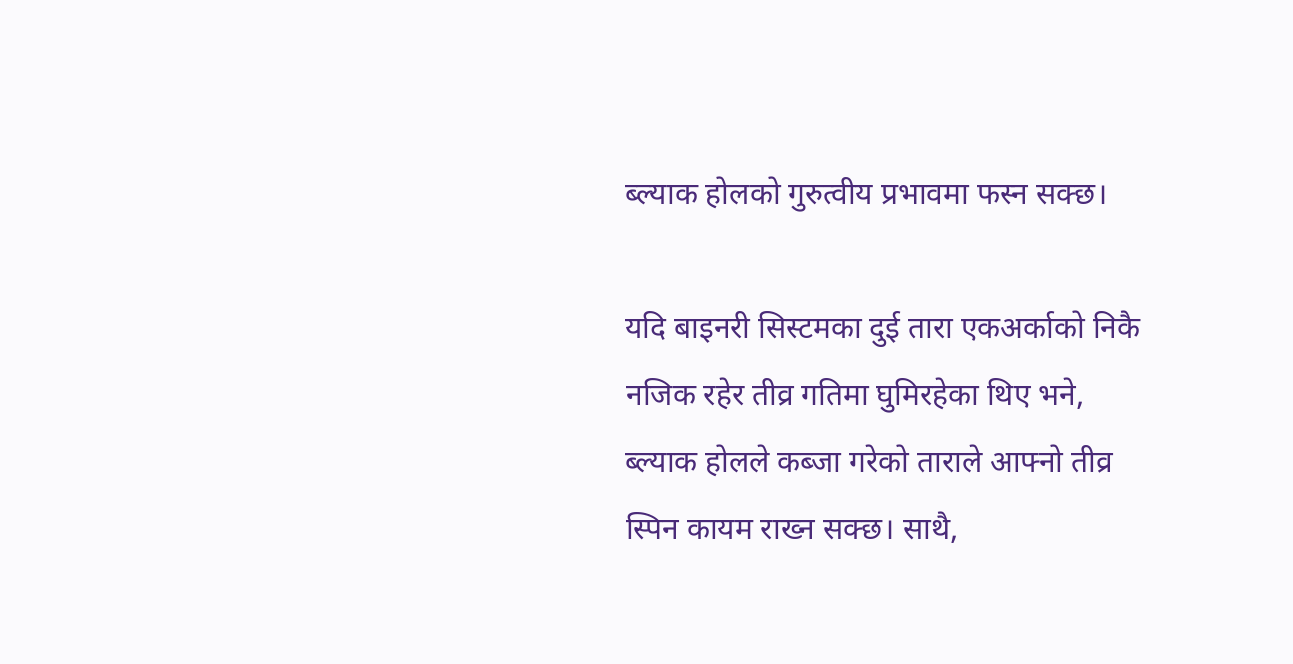ब्ल्याक होलको गुरुत्वीय प्रभावमा फस्न सक्छ।

यदि बाइनरी सिस्टमका दुई तारा एकअर्काको निकै नजिक रहेर तीव्र गतिमा घुमिरहेका थिए भने, ब्ल्याक होलले कब्जा गरेको ताराले आफ्नो तीव्र स्पिन कायम राख्न सक्छ। साथै,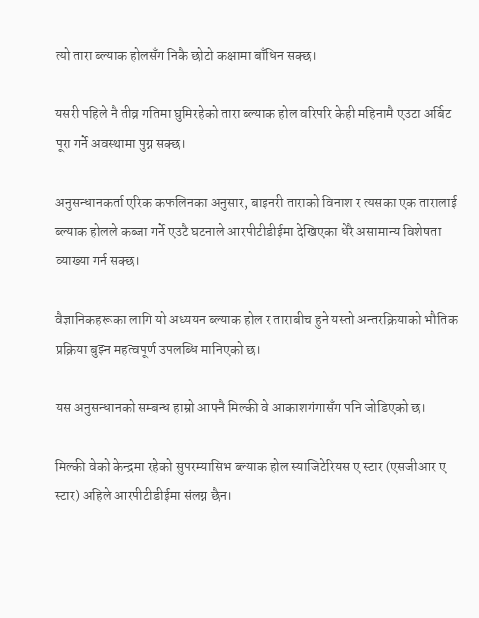त्यो तारा ब्ल्याक होलसँग निकै छोटो कक्षामा बाँधिन सक्छ।

यसरी पहिले नै तीव्र गतिमा घुमिरहेको तारा ब्ल्याक होल वरिपरि केही महिनामै एउटा अर्बिट पूरा गर्ने अवस्थामा पुग्न सक्छ।

अनुसन्धानकर्ता एरिक कफलिनका अनुसार, बाइनरी ताराको विनाश र त्यसका एक तारालाई ब्ल्याक होलले कब्जा गर्ने एउटै घटनाले आरपीटीडीईमा देखिएका धेरै असामान्य विशेषता व्याख्या गर्न सक्छ।

वैज्ञानिकहरूका लागि यो अध्ययन ब्ल्याक होल र ताराबीच हुने यस्तो अन्तरक्रियाको भौतिक प्रक्रिया बुझ्न महत्वपूर्ण उपलब्धि मानिएको छ।

यस अनुसन्धानको सम्बन्ध हाम्रो आफ्नै मिल्की वे आकाशगंगासँग पनि जोडिएको छ।

मिल्की वेको केन्द्रमा रहेको सुपरम्यासिभ ब्ल्याक होल स्याजिटेरियस ए स्टार (एसजीआर ए स्टार) अहिले आरपीटीडीईमा संलग्न छैन।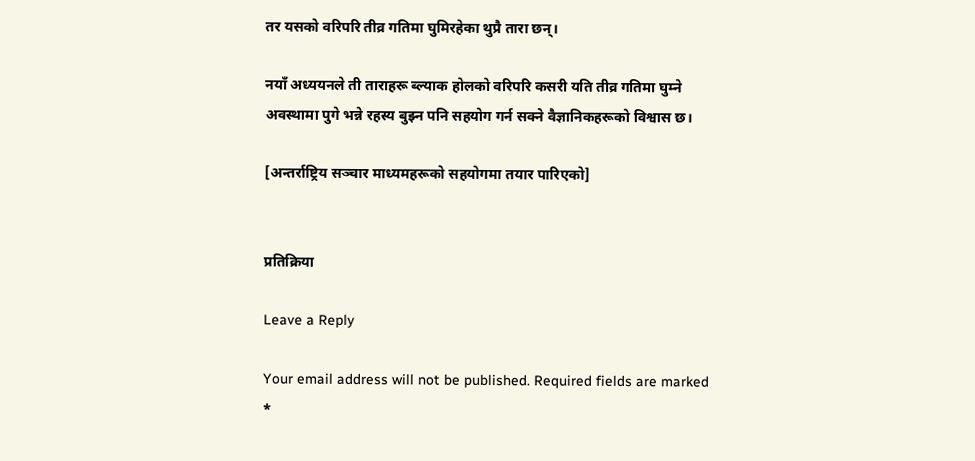तर यसको वरिपरि तीव्र गतिमा घुमिरहेका थुप्रै तारा छन्।

नयाँ अध्ययनले ती ताराहरू ब्ल्याक होलको वरिपरि कसरी यति तीव्र गतिमा घुम्ने अवस्थामा पुगे भन्ने रहस्य बुझ्न पनि सहयोग गर्न सक्ने वैज्ञानिकहरूको विश्वास छ।

[अन्तर्राष्ट्रिय सञ्चार माध्यमहरूको सहयोगमा तयार पारिएको]


प्रतिक्रिया

Leave a Reply

Your email address will not be published. Required fields are marked *